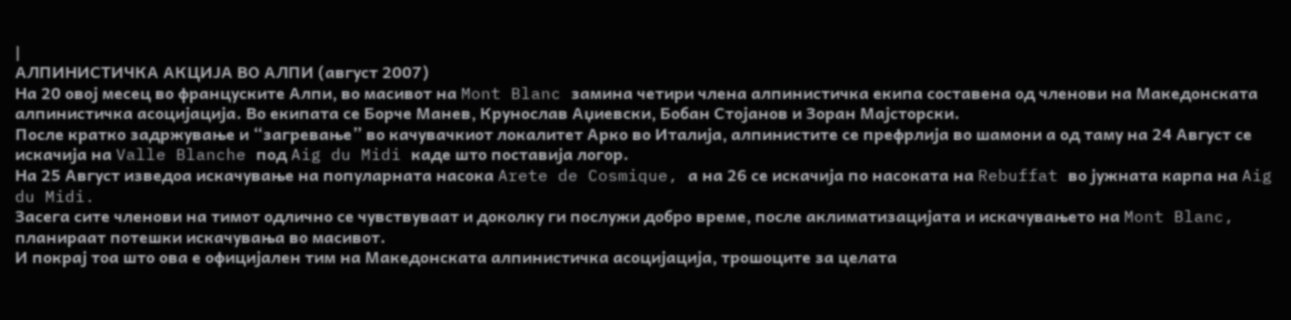|
АЛПИНИСТИЧКА АКЦИЈА ВО АЛПИ (август 2007)
На 20 овој месец во француските Алпи, во масивот на Mont Blanc замина четири члена алпинистичка екипа составена од членови на Македонската алпинистичка асоцијација. Во екипата се Борче Манев, Крунослав Аџиевски, Бобан Стојанов и Зоран Мајсторски.
После кратко задржување и “загревање” во качувачкиот локалитет Арко во Италија, алпинистите се префрлија во шамони а од таму на 24 Август се искачија на Valle Blanche под Aig du Midi каде што поставија логор.
На 25 Август изведоа искачување на популарната насока Arete de Cosmique, а на 26 се искачија по насоката на Rebuffat во јужната карпа на Aig du Midi.
Засега сите членови на тимот одлично се чувствуваат и доколку ги послужи добро време, после аклиматизацијата и искачувањето на Mont Blanc, планираат потешки искачувања во масивот.
И покрај тоа што ова е официјален тим на Македонската алпинистичка асоцијација, трошоците за целата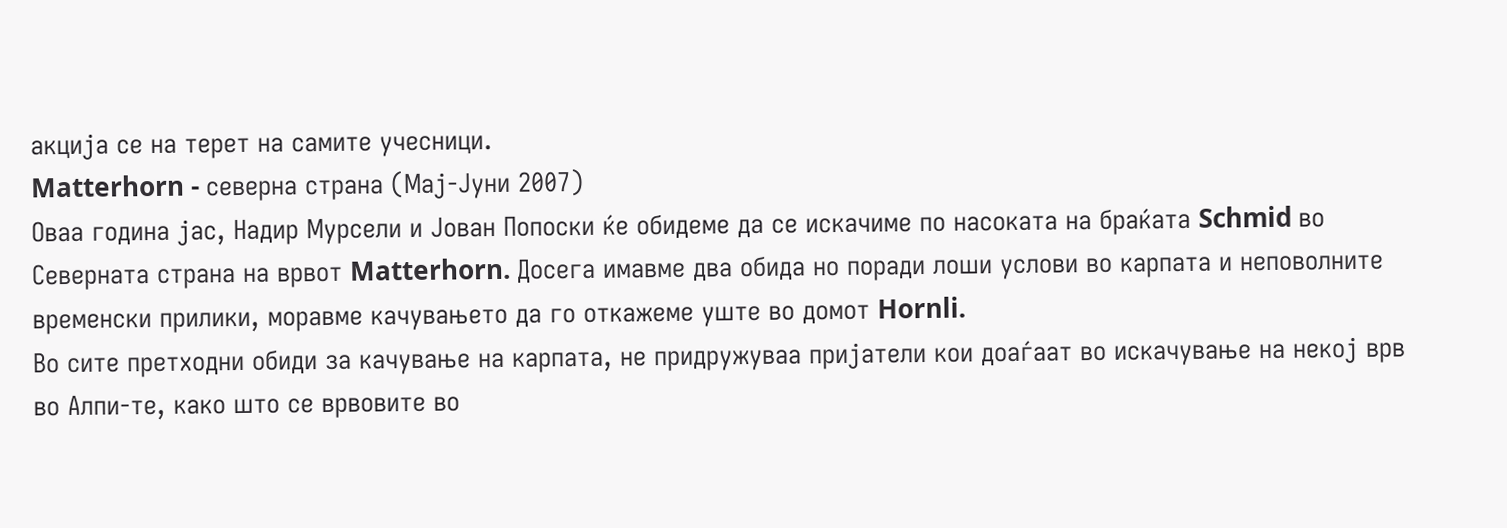акција се на терет на самите учесници.
Matterhorn - северна страна (Мај-Јуни 2007)
Оваа година јас, Надир Мурсели и Јован Попоски ќе обидеме да се искачиме по насоката на браќата Schmid во Северната страна на врвот Matterhorn. Досега имавме два обида но поради лоши услови во карпата и неповолните временски прилики, моравме качувањето да го откажеме уште во домот Hornli.
Во сите претходни обиди за качување на карпата, не придружуваа пријатели кои доаѓаат во искачување на некој врв во Алпи-те, како што се врвовите во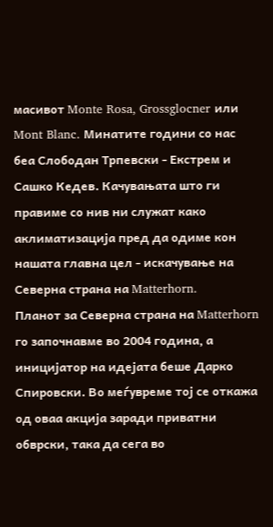масивот Monte Rosa, Grossglocner или Mont Blanc. Минатите години со нас беа Слободан Трпевски - Екстрем и Сашко Кедев. Качувањата што ги правиме со нив ни служат како аклиматизација пред да одиме кон нашата главна цел - искачување на Северна страна на Matterhorn.
Планот за Северна страна на Matterhorn го започнавме во 2004 година, а иницијатор на идејата беше Дарко Спировски. Во меѓувреме тој се откажа од оваа акција заради приватни обврски, така да сега во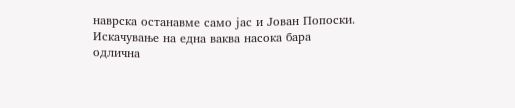наврска останавме само јас и Јован Попоски.
Искачување на една ваква насока бара одлична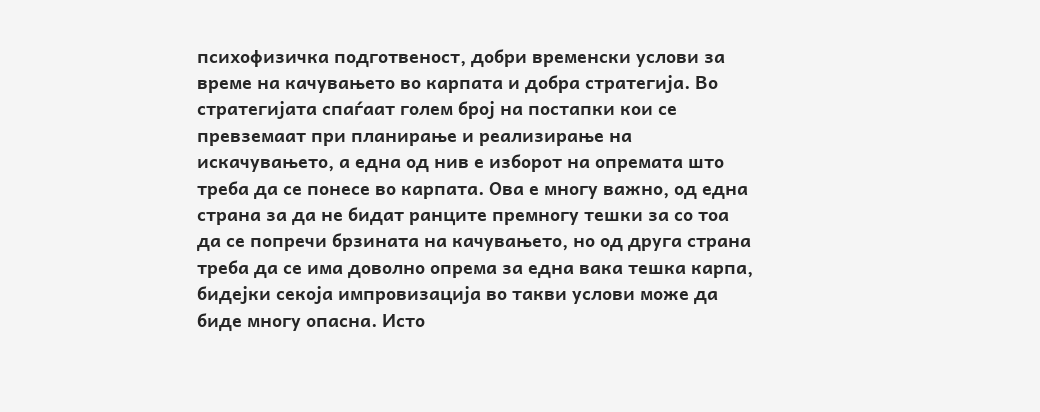психофизичка подготвеност, добри временски услови за време на качувањето во карпата и добра стратегија. Во стратегијата спаѓаат голем број на постапки кои се превземаат при планирање и реализирање на искачувањето, а една од нив е изборот на опремата што треба да се понесе во карпата. Ова е многу важно, од една страна за да не бидат ранците премногу тешки за со тоа да се попречи брзината на качувањето, но од друга страна треба да се има доволно опрема за една вака тешка карпа, бидејки секоја импровизација во такви услови може да биде многу опасна. Исто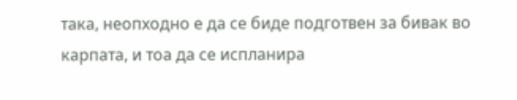така, неопходно е да се биде подготвен за бивак во карпата, и тоа да се испланира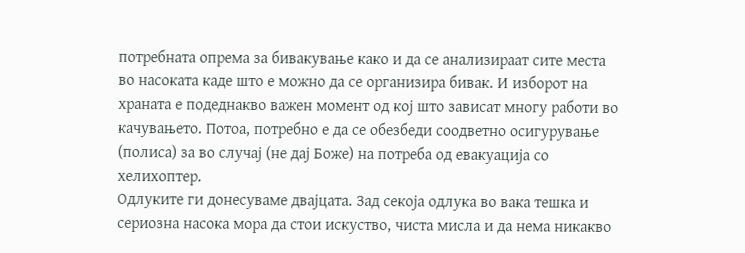потребната опрема за бивакување како и да се анализираат сите места во насоката каде што е можно да се организира бивак. И изборот на храната е подеднакво важен момент од кој што зависат многу работи во качувањето. Потоа, потребно е да се обезбеди соодветно осигурување (полиса) за во случај (не дај Боже) на потреба од евакуација со хелихоптер.
Одлуките ги донесуваме двајцата. Зад секоја одлука во вака тешка и сериозна насока мора да стои искуство, чиста мисла и да нема никакво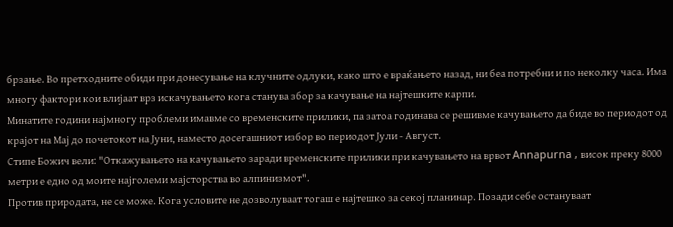брзање. Во претходните обиди при донесување на клучните одлуки, како што е враќањето назад, ни беа потребни и по неколку часа. Има многу фактори кои влијаат врз искачувањето кога станува збор за качување на најтешките карпи.
Минатите години најмногу проблеми имавме со временските прилики, па затоа годинава се решивме качувањето да биде во периодот од крајот на Мај до почетокот на Јуни, наместо досегашниот избор во периодот Јули - Август.
Стипе Божич вели: "Откажувањето на качувањето заради временските прилики при качувањето на врвот Annapurna , висок преку 8000 метри е едно од моите најголеми мајсторства во алпинизмот".
Против природата, не се може. Кога условите не дозволуваат тогаш е најтешко за секој планинар. Позади себе остануваат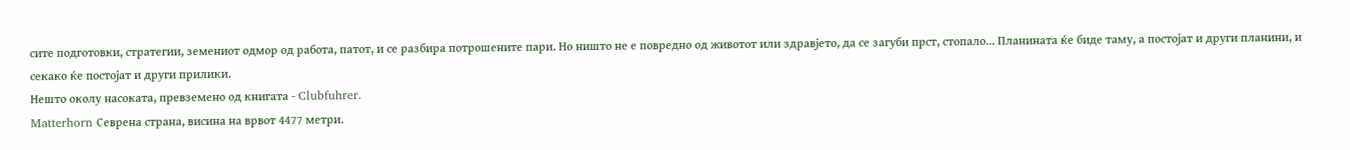сите подготовки, стратегии, земениот одмор од работа, патот, и се разбира потрошените пари. Но ништо не е повредно од животот или здравјето, да се загуби прст, стопало... Планината ќе биде таму, а постојат и други планини, и секако ќе постојат и други прилики.
Нешто околу насоката, превземено од книгата - Clubfuhrer.
Matterhorn Севрена страна, висина на врвот 4477 метри.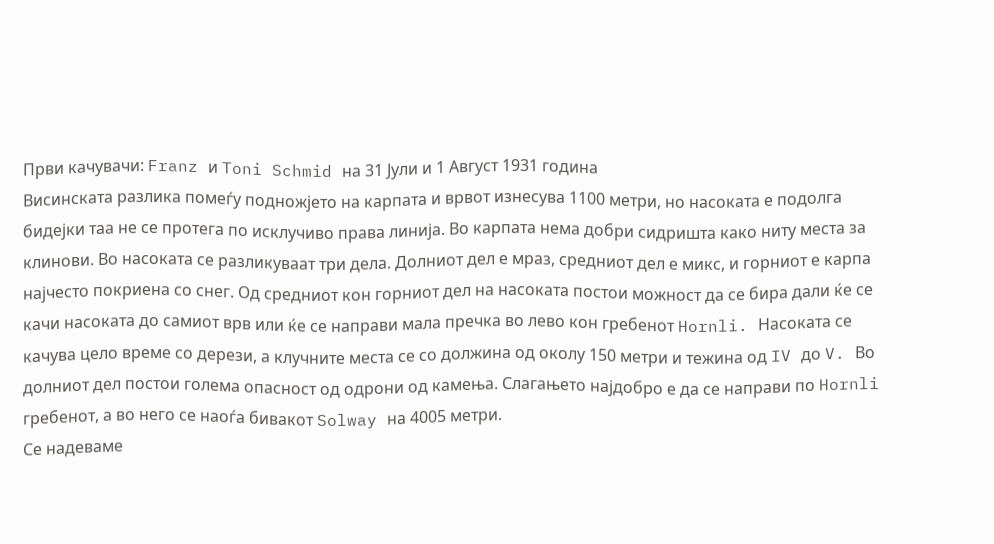Први качувачи: Franz и Toni Schmid на 31 Јули и 1 Август 1931 година
Висинската разлика помеѓу подножјето на карпата и врвот изнесува 1100 метри, но насоката е подолга бидејки таа не се протега по исклучиво права линија. Во карпата нема добри сидришта како ниту места за клинови. Во насоката се разликуваат три дела. Долниот дел е мраз, средниот дел е микс, и горниот е карпа најчесто покриена со снег. Од средниот кон горниот дел на насоката постои можност да се бира дали ќе се качи насоката до самиот врв или ќе се направи мала пречка во лево кон гребенот Hornli. Насоката се качува цело време со дерези, а клучните места се со должина од околу 150 метри и тежина од IV до V. Во долниот дел постои голема опасност од одрони од камења. Слагањето најдобро е да се направи по Hornli гребенот, а во него се наоѓа бивакот Solway на 4005 метри.
Се надеваме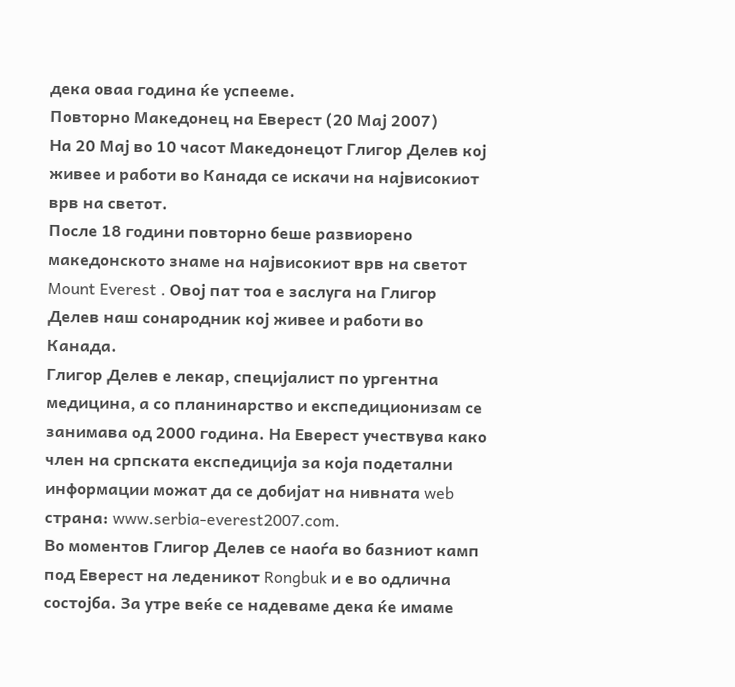дека оваа година ќе успееме.
Повторно Македонец на Еверест (20 Мај 2007)
На 20 Мај во 10 часот Македонецот Глигор Делев кој живее и работи во Канада се искачи на највисокиот врв на светот.
После 18 години повторно беше развиорено македонското знаме на највисокиот врв на светот Mount Everest . Овој пат тоа е заслуга на Глигор Делев наш сонародник кој живее и работи во Канада.
Глигор Делев е лекар, специјалист по ургентна медицина, а со планинарство и експедиционизам се занимава од 2000 година. На Еверест учествува како член на српската експедиција за која подетални информации можат да се добијат на нивната web страна: www.serbia-everest2007.com.
Во моментов Глигор Делев се наоѓа во базниот камп под Еверест на леденикот Rongbuk и е во одлична состојба. За утре веќе се надеваме дека ќе имаме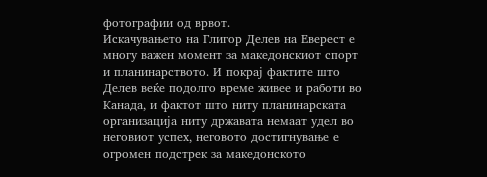фотографии од врвот.
Искачувањето на Глигор Делев на Еверест е многу важен момент за македонскиот спорт и планинарството. И покрај фактите што Делев веќе подолго време живее и работи во Канада, и фактот што ниту планинарската организација ниту државата немаат удел во неговиот успех, неговото достигнување е огромен подстрек за македонското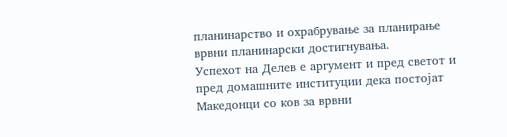планинарство и охрабрување за планирање врвни планинарски достигнувања.
Успехот на Делев е аргумент и пред светот и пред домашните институции дека постојат Македонци со ков за врвни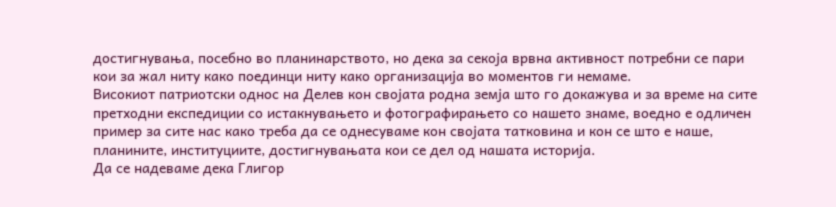достигнувања, посебно во планинарството, но дека за секоја врвна активност потребни се пари кои за жал ниту како поединци ниту како организација во моментов ги немаме.
Високиот патриотски однос на Делев кон својата родна земја што го докажува и за време на сите претходни експедиции со истакнувањето и фотографирањето со нашето знаме, воедно е одличен пример за сите нас како треба да се однесуваме кон својата татковина и кон се што е наше, планините, институциите, достигнувањата кои се дел од нашата историја.
Да се надеваме дека Глигор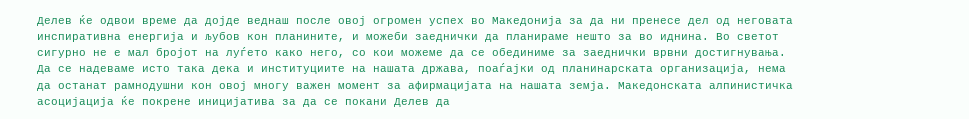Делев ќе одвои време да дојде веднаш после овој огромен успех во Македонија за да ни пренесе дел од неговата инспиративна енергија и љубов кон планините, и можеби заеднички да планираме нешто за во иднина. Во светот сигурно не е мал бројот на луѓето како него, со кои можеме да се обединиме за заеднички врвни достигнувања.
Да се надеваме исто така дека и институциите на нашата држава, поаѓајки од планинарската организација, нема да останат рамнодушни кон овој многу важен момент за афирмацијата на нашата земја. Македонската алпинистичка асоцијација ќе покрене иницијатива за да се покани Делев да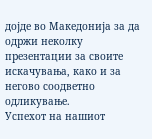дојде во Македонија за да одржи неколку презентации за своите искачувања, како и за негово соодветно одликување.
Успехот на нашиот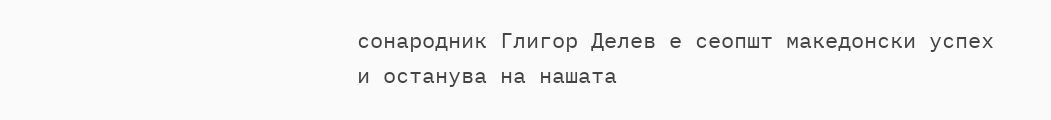сонародник Глигор Делев е сеопшт македонски успех и останува на нашата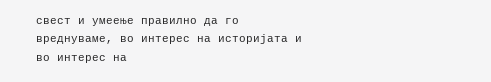свест и умеење правилно да го вреднуваме, во интерес на историјата и во интерес на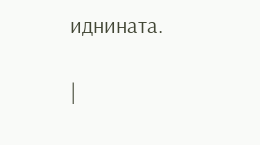иднината.

|